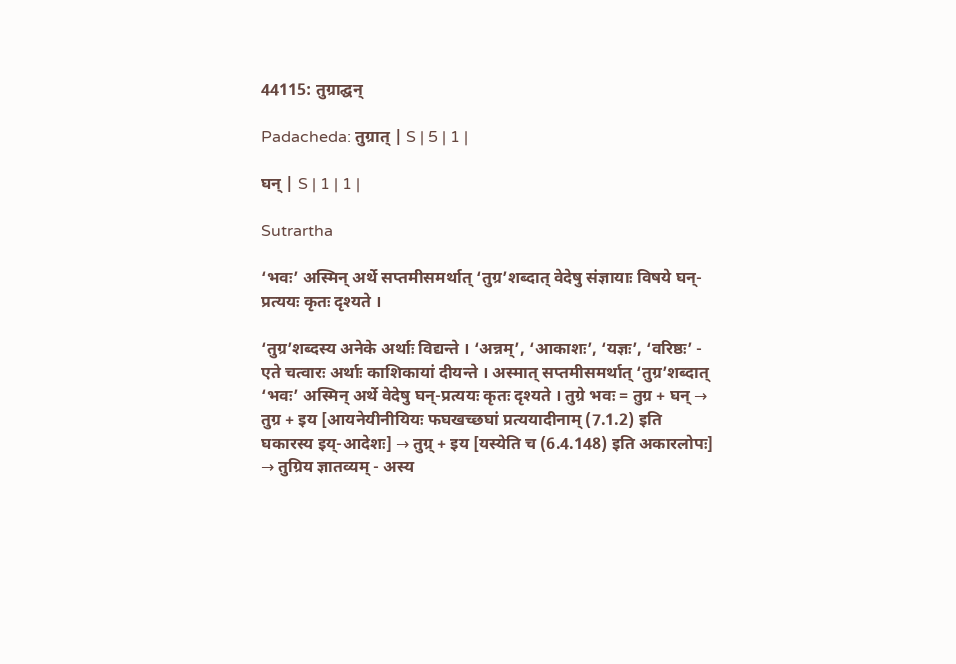44115: तुग्राद्घन्

Padacheda: तुग्रात् | S | 5 | 1 |

घन् | S | 1 | 1 |

Sutrartha

‘भवः’ अस्मिन् अर्थे सप्तमीसमर्थात् ‘तुग्र’शब्दात् वेदेषु संज्ञायाः विषये घन्-प्रत्ययः कृतः दृश्यते ।

‘तुग्र’शब्दस्य अनेके अर्थाः विद्यन्ते । ‘अन्नम्’, ‘आकाशः’, ‘यज्ञः’, ‘वरिष्ठः’ - एते चत्वारः अर्थाः काशिकायां दीयन्ते । अस्मात् सप्तमीसमर्थात् ‘तुग्र’शब्दात् ‘भवः’ अस्मिन् अर्थे वेदेषु घन्-प्रत्ययः कृतः दृश्यते । तुग्रे भवः = तुग्र + घन् → तुग्र + इय [आयनेयीनीयियः फघखच्छघां प्रत्ययादीनाम् (7.1.2) इति घकारस्य इय्-आदेशः] → तुग्र् + इय [यस्येति च (6.4.148) इति अकारलोपः] → तुग्रिय ज्ञातव्यम् - अस्य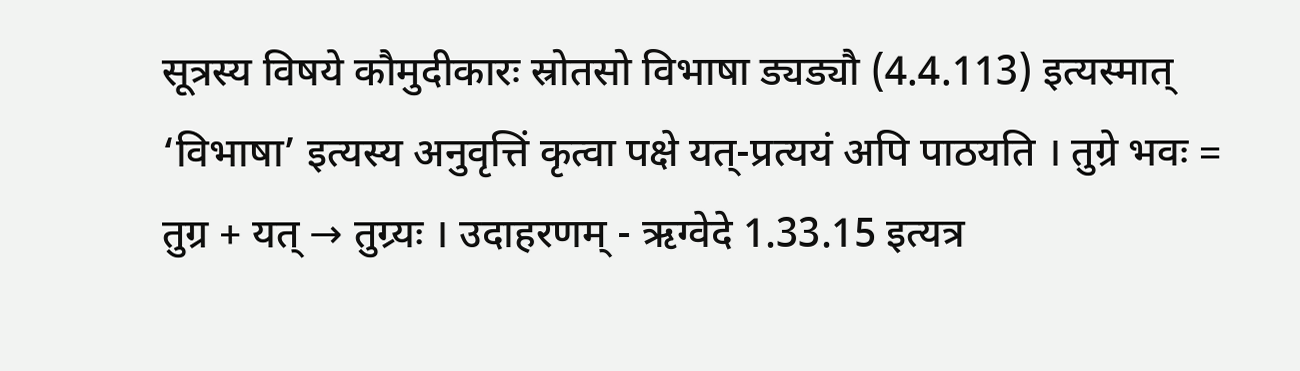सूत्रस्य विषये कौमुदीकारः स्रोतसो विभाषा ड्यड्यौ (4.4.113) इत्यस्मात् ‘विभाषा’ इत्यस्य अनुवृत्तिं कृत्वा पक्षे यत्-प्रत्ययं अपि पाठयति । तुग्रे भवः = तुग्र + यत् → तुग्र्यः । उदाहरणम् - ऋग्वेदे 1.33.15 इत्यत्र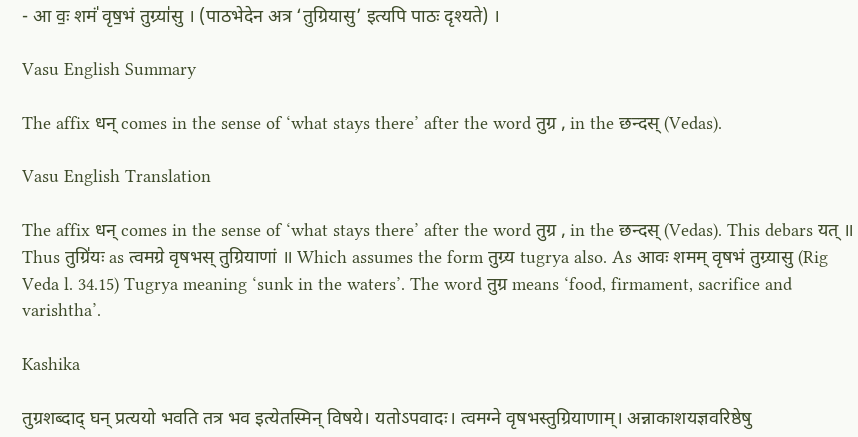- आ वः॒ शमं॑ वृष॒भं तुग्र्या॑सु । (पाठभेदेन अत्र ‘तुग्रियासु’ इत्यपि पाठः दृश्यते) ।

Vasu English Summary

The affix धन् comes in the sense of ‘what stays there’ after the word तुग्र , in the छन्दस् (Vedas).

Vasu English Translation

The affix धन् comes in the sense of ‘what stays there’ after the word तुग्र , in the छन्दस् (Vedas). This debars यत् ॥ Thus तुग्रि॑यः as त्वमग्रे वृषभस् तुग्रियाणां ॥ Which assumes the form तुग्र्य tugrya also. As आवः शमम् वृषभं तुग्र्यासु (Rig Veda l. 34.15) Tugrya meaning ‘sunk in the waters’. The word तुग्र means ‘food, firmament, sacrifice and varishtha’.

Kashika

तुग्रशब्दाद् घन् प्रत्ययो भवति तत्र भव इत्येतस्मिन् विषये। यतोऽपवादः। त्वमग्ने वृषभस्तुग्रियाणाम्। अन्नाकाशयज्ञवरिष्ठेषु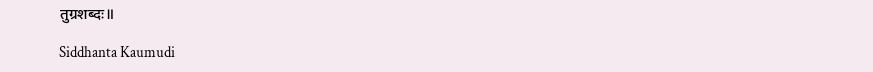तुग्रशब्दः॥

Siddhanta Kaumudi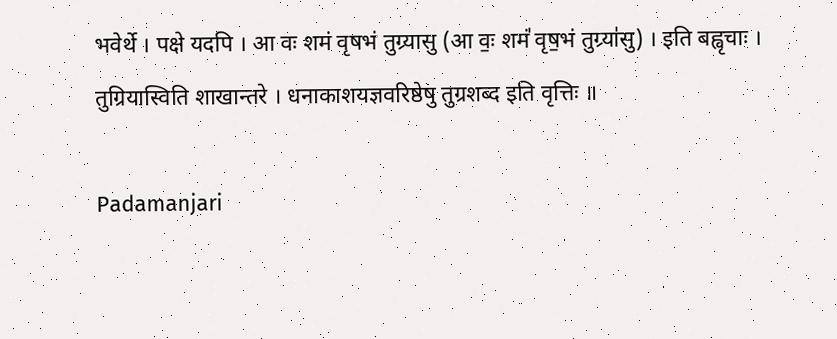भवेर्थे । पक्षे यदपि । आ वः शमं वृषभं तुग्र्यासु (आ वः॒ शमं॑ वृष॒भं तुग्र्या॑सु) । इति बह्वृचाः । तुग्रियास्विति शाखान्तरे । धनाकाशयज्ञवरिष्ठेषु तुग्रशब्द इति वृत्तिः ॥

Padamanjari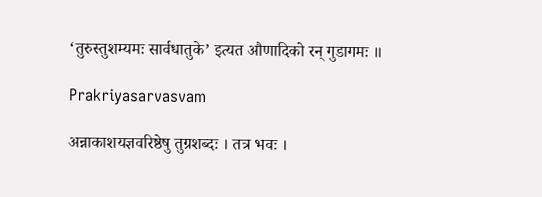‘तुरुस्तुशम्यमः सार्वधातुके’ इत्यत औणादिको रन् गुडागमः ॥

Prakriyasarvasvam

अन्नाकाशयज्ञवरिष्ठेषु तुग्रशब्दः । तत्र भवः ।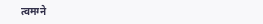त्वमग्ने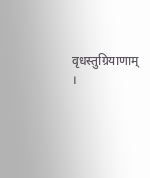वृधस्तुग्रियाणाम् ।